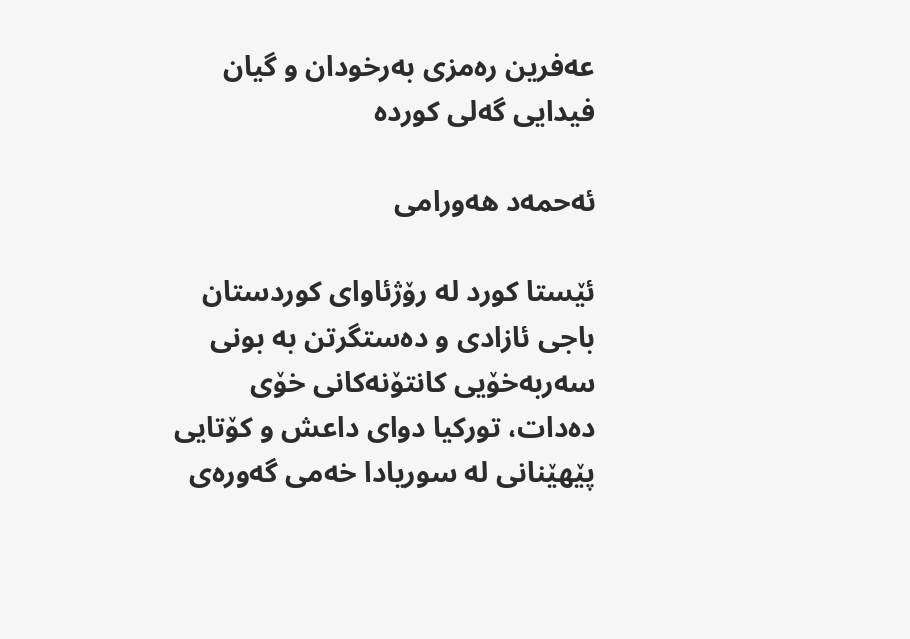عه‌فرین ره‌مزی‌ به‌رخودان و گیان فیدایی‌ گه‌لی‌ كورده‌

ئەحمەد هەورامی

ئێستا كورد له‌ رۆژئاوای‌ كوردستان باجی‌ ئازادی‌ و ده‌ستگرتن به‌ بونی‌ سه‌ربه‌خۆیی‌ كانتۆنه‌كانی‌ خۆی‌ ده‌دات، توركیا دوای‌ داعش و كۆتایی‌ پێهێنانی‌ له‌ سوریادا خه‌می‌ گه‌وره‌ی‌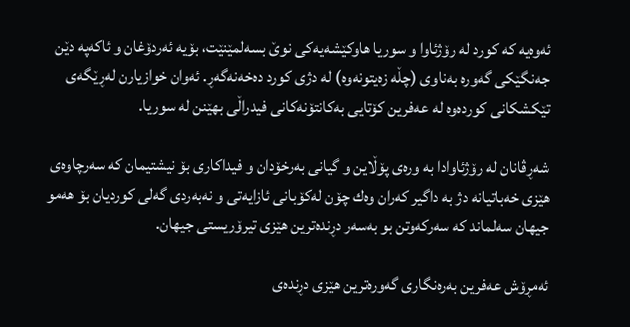ئه‌وه‌یه‌ كه‌ كورد له‌ رۆژئاوا و سوریا هاوكێشه‌یه‌كی‌ نوێ‌ بسه‌لمێنێت، بۆیه‌ ئەردۆغان و ئاكه‌په‌ دێن جه‌نگێكی‌ گه‌وره‌ به‌ناوی‌ (چڵه‌ زه‌یتونه‌وه‌) له‌ دژی‌ كورد ده‌خه‌نه‌گه‌ڕ. ئه‌وان خوازیارن له‌ڕێگه‌ی‌ تێكشكانی‌ كورده‌وه‌ له‌ عه‌فرین كۆتایی‌ به‌كانتۆنه‌كانی‌ فیدراڵی‌ بهێنن له‌ سوریا.

شه‌ڕڤانان له‌ رۆژئاوادا به‌ وره‌ی‌ پۆڵاین و گیانی‌ به‌رخۆدان و فیداكاری‌ بۆ نیشتیمان كه‌ سه‌رچاوه‌ی‌ هێزی‌ خه‌باتیانه‌ دژ به‌ داگیر كه‌ران وه‌ك چۆن له‌كۆبانی‌ ئازایه‌تی‌ و نه‌به‌ردی‌ گه‌لی‌ كوردیان بۆ هه‌مو جیهان سه‌لماند كه‌ سه‌ركه‌وتن بو به‌سه‌ر دڕنده‌ترین هێزی‌ تیرۆریستی‌ جیهان.

ئه‌مڕۆش عه‌فرین به‌ره‌نگاری‌ گه‌وره‌ترین هێزی‌ دڕنده‌ی‌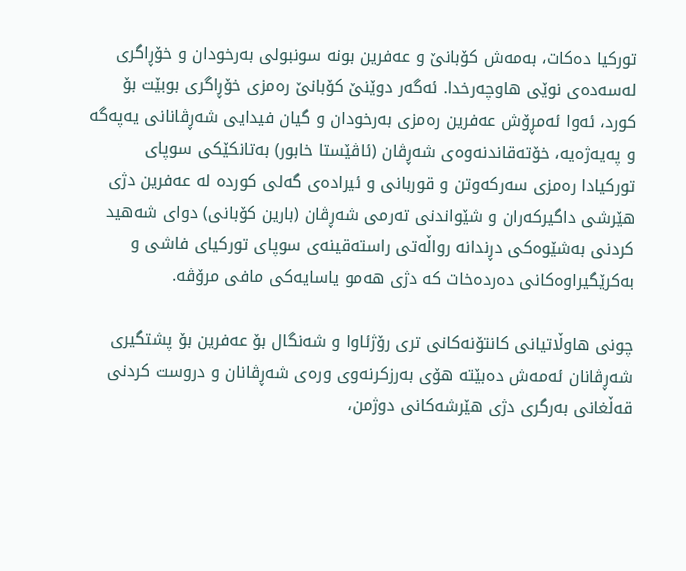توركیا ده‌كات، به‌مه‌ش كۆبانێ‌ و عه‌فرین بونه‌ سونبولی‌ به‌رخودان و خۆڕاگری‌ له‌سه‌ده‌ی‌ نوێی‌ هاوچه‌رخدا. ئه‌گه‌ر دوێنێ‌ كۆبانێ‌ ره‌مزی‌ خۆڕاگری‌ بوبێت بۆ كورد، ئه‌وا ئه‌مڕۆش عه‌فرین ره‌مزی‌ به‌رخودان و گیان فیدایی‌ شه‌ڕڤانانی‌ یه‌په‌گه‌ و په‌یه‌ژه‌یه‌، خۆته‌قاندنه‌وه‌ی‌ شه‌ڕڤان (ئاڤێستا خابور) به‌تانكێكی‌ سوپای‌ توركیادا رەمزی سه‌ركه‌وتن و قوربانی‌ و ئیراده‌ی‌ گه‌لی‌ كورده‌ له‌ عه‌فرین دژی‌ هێرشی‌ داگیركه‌ران و شێواندنی‌ ته‌رمی‌ شه‌ڕڤان (بارین كۆبانی‌) دوای‌ شه‌هید كردنی‌ به‌شێوه‌كی‌ دڕندانه‌ رواڵه‌تی‌ راسته‌قینه‌ی‌ سوپای‌ توركیای‌ فاشی‌ و به‌كرێگیراوه‌كانی‌ ده‌رده‌خات كه ‌دژی‌ هه‌مو یاسایه‌كی‌ مافی‌ مرۆڤه‌.

چونی‌ هاوڵاتیانی‌ كانتۆنه‌كانی‌ تری‌ رۆژئاوا و شه‌نگال بۆ عه‌فرین بۆ پشتگیری‌ شه‌ڕڤانان ئه‌مه‌ش ده‌بێته‌ هۆی‌ به‌رزكرنه‌وی‌ وره‌ی‌ شه‌ڕڤانان و دروست كردنی‌ قه‌ڵغانی‌ به‌رگری‌ دژی‌ هێرشه‌كانی‌ دوژمن،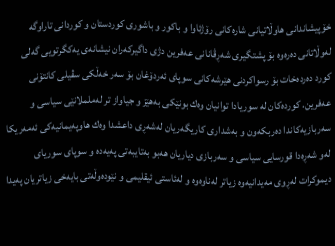خۆپیشاندانی‌ هاوڵاتیانی‌ شاره‌كانی‌ رۆژئاوا و باكور و باشوری‌ كوردستان و كوردانی‌ تاراوگه‌ له‌وڵاتانی‌ ده‌ره‌وه‌ بۆ پشتگیری‌ شه‌ڕڤانانی‌ عه‌فرین دژی‌ داگیركه‌ران نیشانه‌ی‌ یه‌كگرتویی‌ گه‌لی‌ كورد ده‌رده‌خات بۆ رسواكردنی‌ هێرشه‌كانی‌ سوپای‌ ئەردۆغان بۆ سه‌ر خه‌ڵكی‌ سڤیلی‌ كانتۆنی‌ عه‌فرین. كورده‌كان له‌ سوریادا توانیان وه‌ك بونێكی‌ به‌هێز و جیاواز تر له‌ململانێی‌ سیاسی‌ و سه‌ربازیه‌كاندا ده‌ربكه‌ون و به‌شداری‌ كاریگه‌ریان له‌شه‌ڕی‌ داعشدا وه‌ك هاوپه‌یمانیه‌كی‌ ئه‌مه‌ریكا له‌و شه‌ڕه‌دا قورسایی‌ سیاسی‌ و سه‌ربازی‌ دیاریان هه‌بو به‌تایبه‌تی‌ په‌یه‌ده‌ و سوپای‌ سوریای‌ دیموكرات له‌ڕوی‌ مه‌یدانیه‌وه‌ زیاتر له‌ناوه‌وه‌ و له‌ئاستی‌ ئیقلیمی‌ و نێوده‌وڵه‌تی‌ بایه‌خی‌ زیاتریان په‌یدا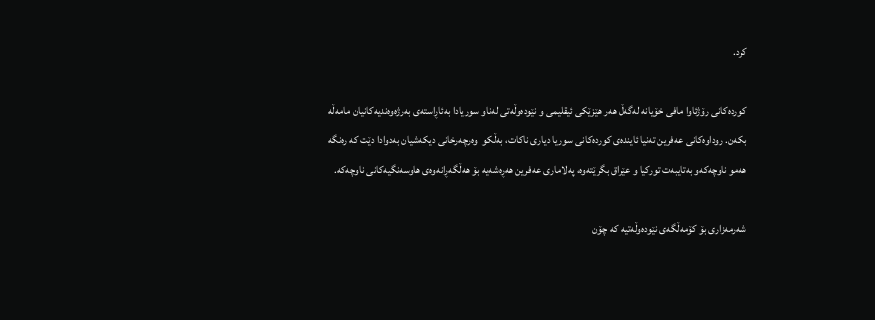كرد.

كورده‌كانی‌ رۆژئاوا مافی‌ خۆیانه‌ له‌گه‌ڵ هه‌ر هێزێكی‌ ئیقلیمی‌ و نێوده‌وڵه‌تی‌ له‌ناو سوریادا به‌ئاڕاسته‌ی‌ به‌رژه‌وه‌ندیه‌كانیان مامه‌ڵه‌ بكه‌ن. روداوه‌كانی‌ عه‌فرین ته‌نیا ئاینده‌ی‌ كورده‌كانی‌ سوریا دیاری‌ ناكات، به‌ڵكو  وه‌رچه‌رخانی‌ دیكه‌شیان به‌دوادا دێت كه‌ ره‌نگه‌ هه‌مو ناوچه‌كه‌و به‌تایبه‌ت توركیا و عێراق بگرێته‌وه‌، په‌لاماری‌ عه‌فرین هه‌ڕه‌شه‌یه‌ بۆ هه‌ڵگه‌ڕانه‌وه‌ی‌ هاوسه‌نگیه‌كانی‌ ناوچه‌كه‌.

شه‌رمه‌زاری‌ بۆ كۆمه‌ڵگه‌ی‌ نێوده‌وڵه‌تیه‌ كه ‌چۆن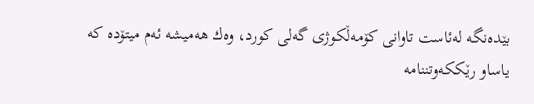بێده‌نگه‌ له‌ئاست تاوانی‌ كۆمه‌ڵكوژی‌ گه‌لی‌ كورد، وه‌ك هه‌میشه‌ ئه‌م میتۆده‌‌ كه‌ یاساو رێکكه‌وتننامه‌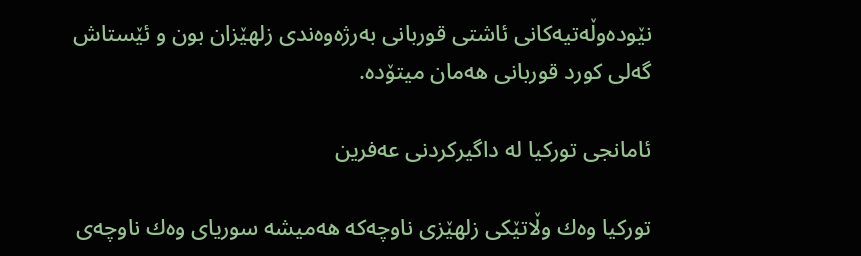نێوده‌وڵه‌تیه‌كانی‌ ئاشتی‌ قوربانی‌ به‌رژه‌وه‌ندی‌ زلهێزان بون و ئێستاش گه‌لی‌ كورد قوربانی‌ هه‌مان میتۆده‌.

ئامانجی‌ توركیا له‌ داگیركردنی‌ عه‌فرین

توركیا وه‌ك وڵاتێكی‌ زلهێزی‌ ناوچه‌كه‌ هه‌میشه‌ سوریای‌ وه‌ك ناوچه‌ی‌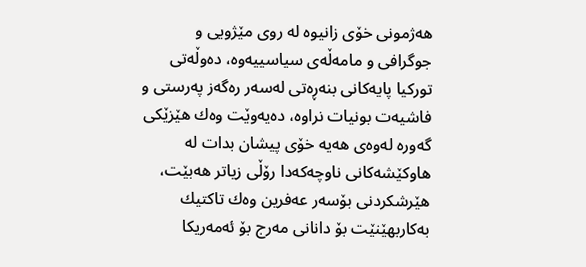هەژمونی خۆی‌ زانیوه‌ له‌ روی‌ مێژویی‌ و جوگرافی‌ و مامه‌ڵه‌ی‌ سیاسییه‌وه‌، ده‌وڵه‌تی‌ توركیا پایه‌كانی‌ بنه‌ڕه‌تی‌ له‌سه‌ر ره‌گه‌ز په‌رستی‌ و فاشیه‌ت بونیات نراوه‌، ده‌یه‌وێت وه‌ك هێزێكی‌ گه‌وره‌ له‌وه‌ی‌ هه‌یه‌ خۆی‌ پیشان بدات له‌ هاوكێشه‌كانی‌ ناوچه‌كه‌دا رۆڵی‌ زیاتر هه‌بێت، هێرشكردنی‌ بۆسه‌ر عه‌فرین وه‌ك تاكتیك به‌كاربهێنێت بۆ دانانی‌ مه‌رج بۆ ئه‌مەریكا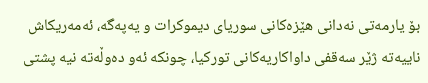بۆ یارمه‌تی‌ نه‌دانی‌ هێزه‌كانی‌ سوریای‌ دیموكرات و یه‌په‌گه‌، ئه‌مه‌ریكاش ناییه‌ته‌ ژێر سه‌قفی‌ داواكاریه‌كانی‌ توركیا، چونكه‌ ئه‌و ده‌وڵه‌ته‌ نیه‌ پشتی‌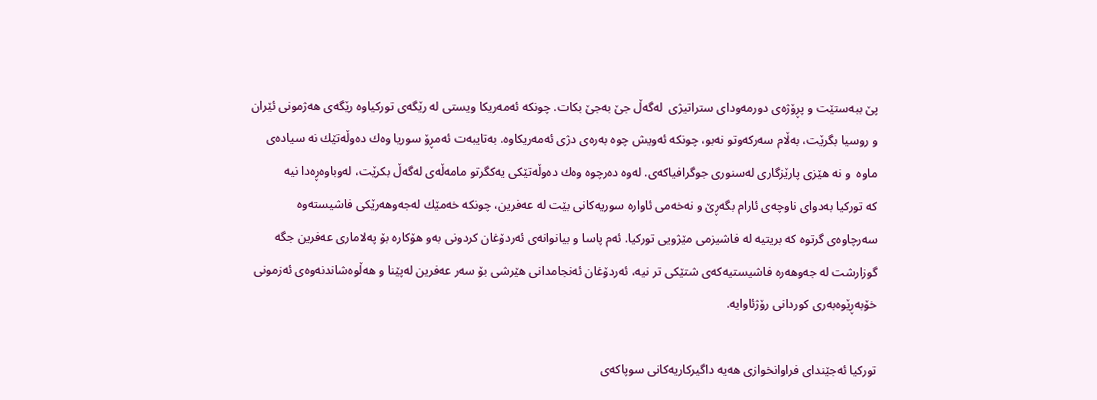پێ‌ ببه‌ستێت و پڕۆژه‌ی‌ دورمه‌ودای‌ ستراتیژی‌  له‌گه‌ڵ جێ‌ به‌جێ‌ بكات. چونكه‌ ئه‌مه‌ریكا ویستی‌ له‌ رێگه‌ی‌ توركیاوه‌ رێگه‌ی‌ هه‌ژمونی‌ ئێران و روسیا بگرێت، به‌ڵام سه‌ركه‌وتو نه‌بو، چونكه‌ ئه‌ویش چوه ‌به‌ره‌ی‌ دژی‌ ئه‌مه‌ریكاوه‌. به‌تایبه‌ت ئه‌مڕۆ سوریا وه‌ك ده‌وڵه‌تێك نه ‌سیاده‌ی‌ ماوه‌  و نه‌ هێزی‌ پارێزگاری‌ له‌سنوری‌ جوگرافیاكه‌ی‌. له‌وه‌ ده‌رچوه‌ وه‌ك ده‌وڵه‌تێكی‌ یه‌كگرتو مامه‌ڵه‌ی‌ له‌گه‌ڵ بكرێت، له‌وباوه‌ڕه‌دا نیه‌ كه ‌توركیا به‌دوای‌ ناوچه‌ی‌ ئارام بگه‌ڕێ و نه‌خه‌می‌ ئاواره‌ سوریه‌كانی‌ بێت له‌ عه‌فرین، چونكه‌ خه‌مێك له‌جه‌وهه‌رێكی‌ فاشیسته‌وه‌ سه‌رچاوه‌ی‌ گرتوه‌ كه‌ بریتیه ‌له‌ فاشیزمی‌ مێژویی‌ توركیا. ئه‌م پاسا و بیانوانه‌ی‌ ئەردۆغان كردونی‌ به‌و هۆكاره‌ بۆ په‌لاماری‌ عه‌فرین جگه‌ گوزارشت له‌ جه‌وهه‌ره‌ فاشیستیه‌كه‌ی‌ شتێكی‌ تر نیه‌، ئەردۆغان ئه‌نجامدانی‌ هێرشی‌ بۆ سه‌ر عه‌فرین له‌پێنا و هه‌ڵوه‌شاندنه‌وه‌ی‌ ئه‌زمونی‌ خۆبه‌ڕێوه‌به‌ری‌ كوردانی‌ رۆژئاوایه‌.

توركیا ئه‌جێندای‌ فراوانخوازی‌ هه‌یه‌ داگیركاریه‌كانی‌ سوپاكه‌ی‌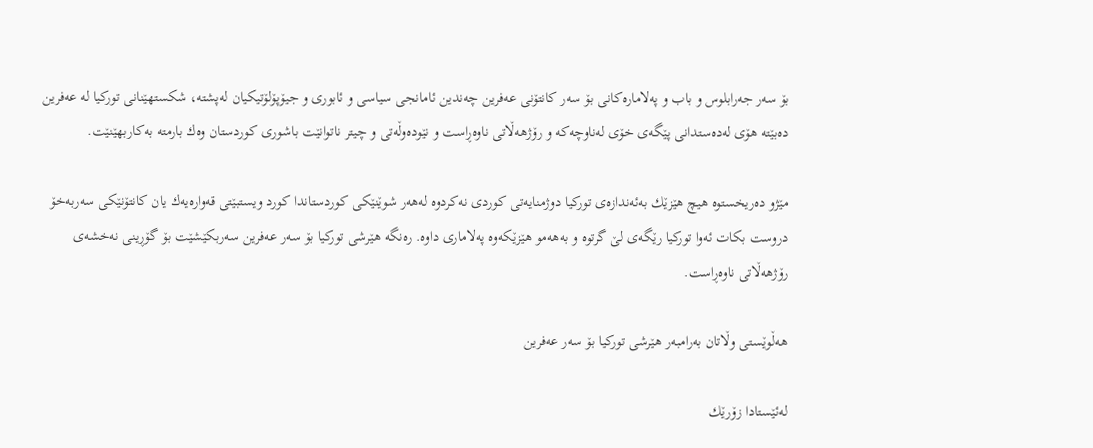بۆ سه‌ر جه‌رابلوس و باب و په‌لاماره‌كانی‌ بۆ سه‌ر كانتۆنی‌ عه‌فرین چه‌ندین ئامانجی‌ سیاسی‌ و ئابوری‌ و جیۆپۆلۆتیكیان له‌پشته‌، شكستهێنانی‌ توركیا له‌ عه‌فرین ده‌بێته‌ هۆی‌ له‌ده‌ستدانی‌ پێگه‌ی‌ خۆی‌ له‌ناوچه‌كه‌ و رۆژهه‌ڵاتی‌ ناوه‌ڕاست و نێوده‌وڵه‌تی‌ و چیتر ناتوانێت باشوری‌ كوردستان وه‌ك بارمته‌ به‌كاربهێنێت.

مێژو ده‌ریخستوه‌ هیچ هێزێك به‌ئه‌ندازه‌ی‌ توركیا دوژمنایه‌تی‌ كوردی‌ نه‌كردوه‌ له‌هه‌ر شوێنێكی‌ كوردستاندا كورد ویستبێتی‌ قه‌واره‌یه‌ك یان كانتۆنێكی‌ سه‌ربه‌خۆ دروست بكات ئه‌وا توركیا رێگه‌ی‌ لێ‌ گرتوه‌ و به‌هه‌مو هێزێكه‌وه‌ په‌لاماری‌ داوه‌. ره‌نگه‌ هێرشی‌ توركیا بۆ سه‌ر عه‌فرین سه‌ربكێشێت بۆ گۆڕینی‌ نه‌خشه‌ی‌ رۆژهه‌ڵاتی‌ ناوه‌ڕاست.

هه‌ڵوێستی‌ وڵاتان به‌رامبه‌ر هێرشی‌ توركیا بۆ سه‌ر عه‌فرین

له‌ئێستادا زۆرێك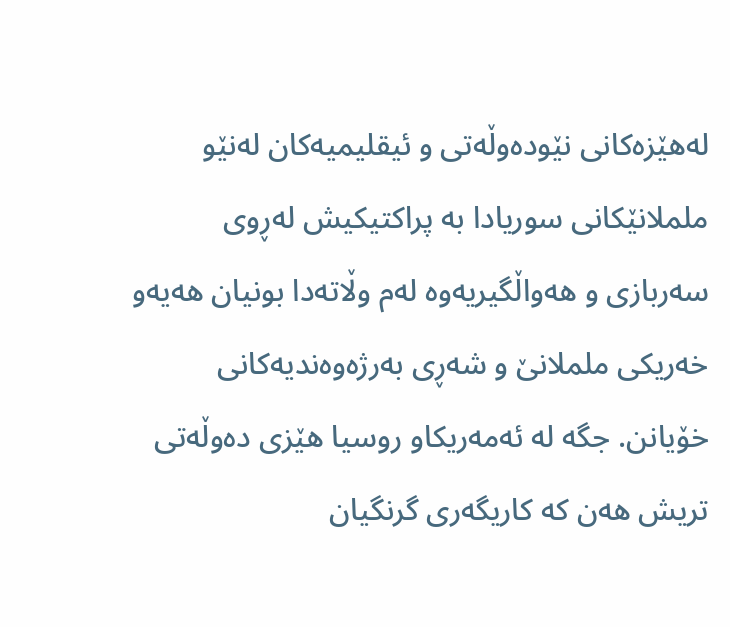له‌هێزه‌كانی‌ نێوده‌وڵه‌تی‌ و ئیقلیمیه‌كان له‌نێو ململانێكانی‌ سوریادا به‌ پراكتیكیش له‌ڕوی‌ سه‌ربازی‌ و هه‌واڵگیریه‌وه‌ له‌م وڵاته‌دا بونیان هه‌یه‌و خه‌ریكی‌ ململانێ و شه‌ڕی‌ به‌رژه‌وه‌ندیه‌كانی‌ خۆیانن. جگه‌ له‌ ئه‌مه‌ریكاو روسیا هێزی‌ ده‌وڵه‌تی‌ تریش هه‌ن كه ‌كاریگه‌ری‌ گرنگیان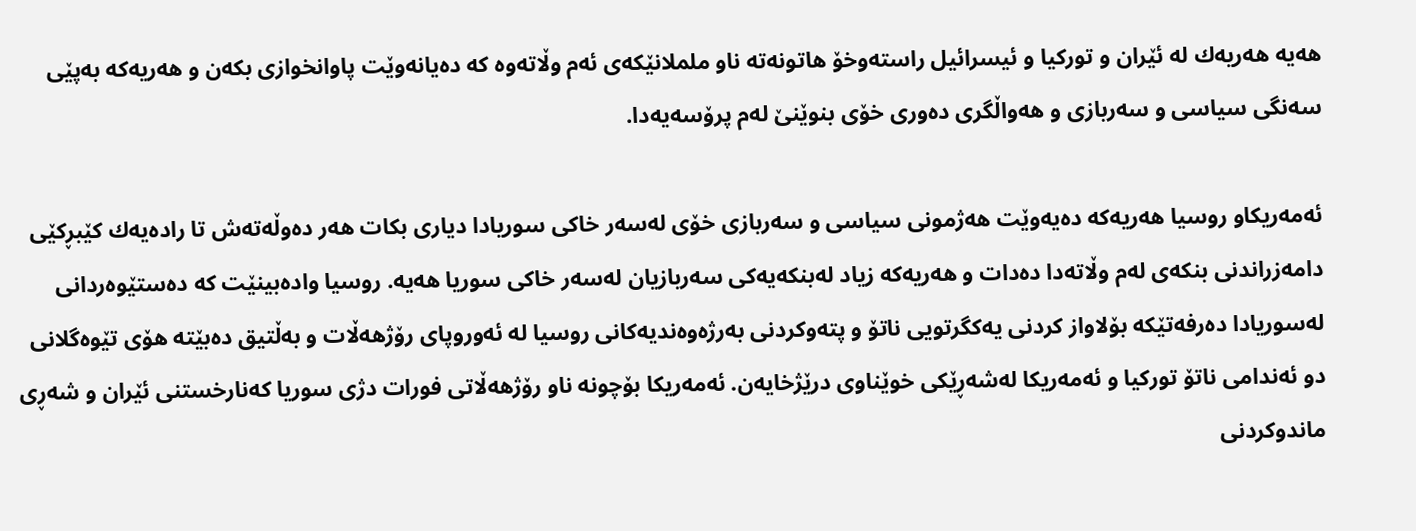هه‌یه‌ هه‌ریه‌ك له‌ ئێران و توركیا و ئیسرائیل راسته‌وخۆ هاتونه‌ته‌ ناو ململانێكه‌ی‌ ئه‌م وڵاته‌وه‌ كه ‌ده‌یانه‌وێت پاوانخوازی‌ بكه‌ن و هه‌ریه‌كه‌ به‌پێی‌ سه‌نگی‌ سیاسی‌ و سه‌ربازی‌ و هه‌واڵگری‌ ده‌وری‌ خۆی‌ بنوێنێ‌ له‌م پرۆسه‌یه‌دا.

ئه‌مه‌ریكاو روسیا هه‌ریه‌كه‌ ده‌یه‌وێت هەژمونی سیاسی‌ و سه‌ربازی‌ خۆی‌ له‌سه‌ر خاكی‌ سوریادا دیاری‌ بكات هه‌ر ده‌وڵه‌ته‌ش تا راده‌یه‌ك كێبڕكێی‌ دامه‌زراندنی‌ بنكه‌ی‌ له‌م وڵاته‌دا ده‌دات و هه‌ریه‌كه‌ زیاد له‌بنكه‌یه‌كی‌ سه‌ربازیان له‌سه‌ر خاكی‌ سوریا هه‌یه‌. روسیا واده‌بینێت كه‌ ده‌ستێوه‌ردانی‌ له‌سوریادا ده‌رفه‌تێكه‌ بۆلاواز كردنی‌ یه‌كگرتویی‌ ناتۆ و پته‌وكردنی‌ به‌رژه‌وه‌ندیه‌كانی‌ روسیا له‌ ئه‌وروپای‌ رۆژهه‌ڵات و به‌ڵتیق ده‌بێته‌ هۆی‌ تێوه‌گلانی‌ دو ئه‌ندامی‌ ناتۆ توركیا و ئه‌مەریكا له‌شه‌ڕێكی‌ خوێناوی‌ درێژخایه‌ن. ئه‌مەریكا بۆچونه‌ ناو رۆژهه‌ڵاتی‌ فورات دژی‌ سوریا كه‌نارخستنی‌ ئێران و شه‌ڕی‌ ماندوكردنی‌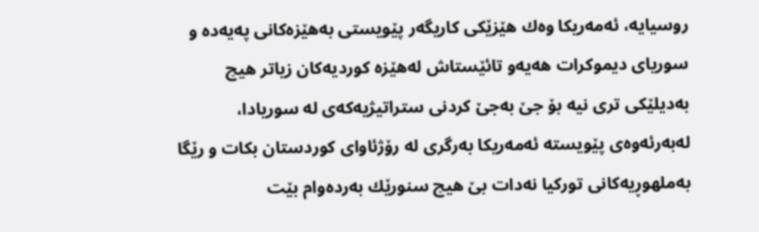روسیایه‌، ئه‌مه‌ریكا وه‌ك هێزێكی‌ كاریگه‌ر پێویستی‌ به‌هێزه‌كانی‌ په‌یه‌ده‌ و سوریای‌ دیموكرات هه‌یه‌و تائێستاش له‌هێزه‌ كوردیه‌كان زیاتر هیچ به‌دیلێكی‌ تری‌ نیه‌ بۆ جێ‌ به‌جێ‌ كردنی‌ ستراتیژیه‌كه‌ی‌ له‌ سوریادا، له‌به‌رئه‌وه‌ی‌ پێویسته‌ ئه‌مەریكا به‌رگری‌ له‌ رۆژئاوای‌ كوردستان بكات و رێگا به‌ملهوڕیه‌كانی‌ توركیا نه‌دات بێ‌ هیچ سنورێك به‌رده‌وام بێت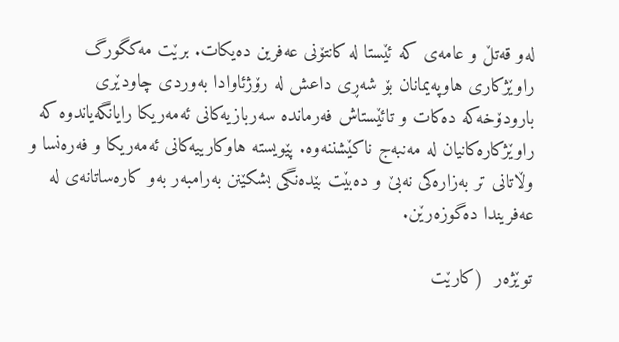له‌و قه‌تڵ و عامه‌ی‌ كه‌ ئێستا له‌ كانتۆنی‌ عه‌فرین ده‌یكات. برێت مەکگورگ راوێژكاری‌ هاوپه‌یمانان بۆ شه‌ڕی‌ داعش له‌ رۆژئاوادا به‌وردی‌ چاودێری‌ بارودۆخه‌كه‌ ده‌كات و تائێستاش فه‌رمانده‌ سه‌ربازیه‌كانی‌ ئه‌مەریكا رایانگه‌یاندوه‌ كه‌ راوێژكاره‌كانیان له‌ مه‌نبه‌ج ناكێشننه‌وه‌. پێویسته‌ هاوكارییه‌كانی‌ ئه‌مەریكا و فه‌ره‌نسا و وڵاتانی‌ تر به‌زاره‌كی‌ نه‌بێ و ده‌بێت بێده‌نگی‌ بشكێنن به‌رامبه‌ر به‌و كاره‌ساتانه‌ی‌ له‌ عه‌فریندا ده‌گوزه‌رێن.

توێژه‌ر  (كارێت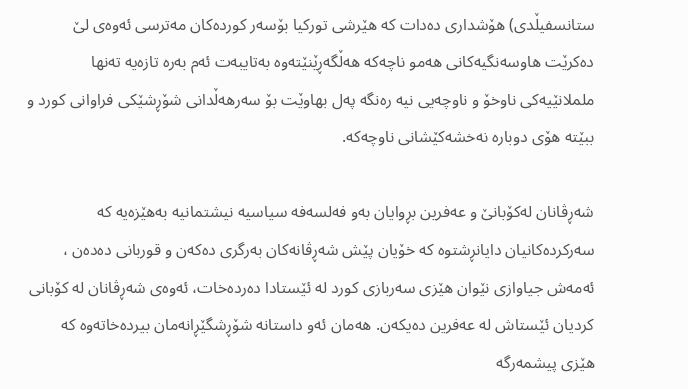ستانسفیڵدی‌) هۆشداری‌ ده‌دات کە هێرشی‌ توركیا بۆسه‌ر كورده‌كان مه‌ترسی‌ ئه‌وه‌ی‌ لێ‌ ده‌كرێت هاوسه‌نگیه‌كانی‌ هه‌مو ناچه‌كه‌ هه‌ڵگەڕێنێته‌وه‌ به‌تایبه‌ت ئه‌م به‌ره‌ تازه‌یه‌ ته‌نها ململانێیه‌كی‌ ناوخۆ و ناوچه‌یی‌ نیه‌ ره‌نگه‌ په‌ل بهاوێت بۆ سه‌رهه‌ڵدانی‌ شۆڕشێكی‌ فراوانی‌ كورد و ببێته‌ هۆی‌ دوباره‌ نه‌خشه‌كێشانی‌ ناوچه‌كه‌.

شه‌ڕڤانان له‌كۆبانێ‌ و عه‌فرین بڕوایان به‌و فه‌لسه‌فه‌ سیاسیه‌ نیشتمانیه‌ به‌هێزه‌یه‌ كه‌ سه‌ركرده‌كانیان دایانڕشتوه‌ كه‌ خۆیان پێش شه‌ڕڤانه‌كان به‌رگری‌ ده‌كه‌ن و قوربانی‌ ده‌ده‌ن ، ئه‌مه‌ش جیاوازی‌ نێوان هێزی‌ سه‌ربازی‌ كورد له‌ ئێستادا ده‌رده‌خات، ئه‌وه‌ی‌ شه‌ڕڤانان له‌ كۆبانی‌ كردیان ئێستاش له‌ عه‌فرین ده‌یكه‌ن. هه‌مان ئه‌و داستانه‌ شۆڕشگێڕانه‌مان بیرده‌خاته‌وه‌ كه‌ هێزی‌ پیشمه‌رگه‌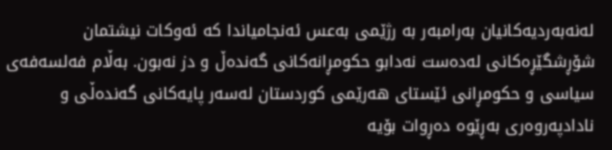له‌نه‌به‌ردیه‌كانیان به‌رامبه‌ر به‌ رژێمی‌ به‌عس ئه‌نجامیاندا كه‌ ئه‌وكات نیشتمان شۆڕشگێڕه‌كانی‌ له‌ده‌ست نه‌دابو حكومڕانه‌كانی‌ گه‌نده‌ڵ و دز نه‌بون. به‌ڵام فه‌لسه‌فه‌ی‌ سیاسی‌ و حكومڕانی‌ ئێستای‌ هه‌رێمی‌ كوردستان له‌سه‌ر پایه‌كانی‌ گه‌نده‌ڵی‌ و نادادپه‌روه‌ری‌ به‌ڕێوه‌ ده‌ڕوات بۆیه‌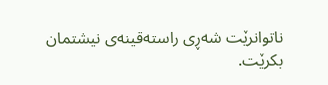ناتوانرێت شه‌ڕی‌ راسته‌قینه‌ی‌ نیشتمان بكرێت.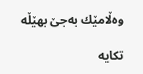وەڵامێك بەجێ بهێڵە

تکایە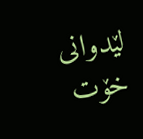لێدوانی خۆت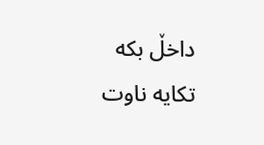داخڵ بکە
تکایە ناوت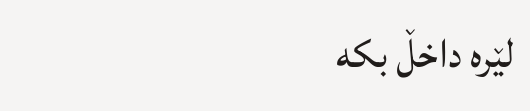لێرە داخڵ بکە